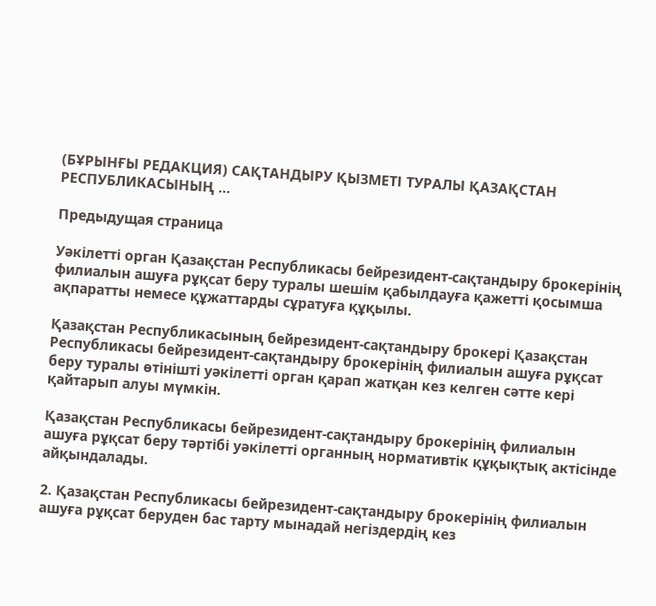(БҰРЫНҒЫ РЕДАКЦИЯ) САҚТАНДЫРУ ҚЫЗМЕТІ ТУРАЛЫ ҚАЗАҚСТАН РЕСПУБЛИКАСЫНЫҢ ...

Предыдущая страница

Уәкілетті орган Қазақстан Республикасы бейрезидент-сақтандыру брокерінің филиалын ашуға рұқсат беру туралы шешім қабылдауға қажетті қосымша ақпаратты немесе құжаттарды сұратуға құқылы.

Қазақстан Республикасының бейрезидент-сақтандыру брокері Қазақстан Республикасы бейрезидент-сақтандыру брокерінің филиалын ашуға рұқсат беру туралы өтінішті уәкілетті орган қарап жатқан кез келген сәтте кері қайтарып алуы мүмкін.

Қазақстан Республикасы бейрезидент-сақтандыру брокерінің филиалын ашуға рұқсат беру тәртібі уәкілетті органның нормативтік құқықтық актісінде айқындалады.

2. Қазақстан Республикасы бейрезидент-сақтандыру брокерінің филиалын ашуға рұқсат беруден бас тарту мынадай негіздердің кез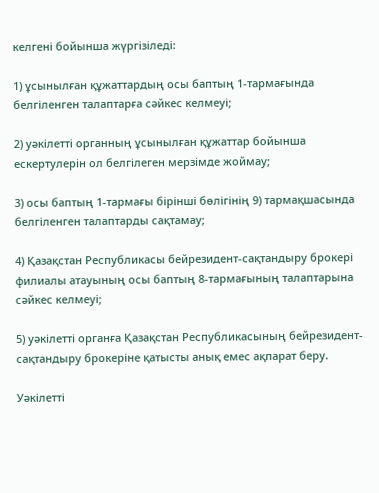келгені бойынша жүргізіледі:

1) ұсынылған құжаттардың осы баптың 1-тармағында белгіленген талаптарға сәйкес келмеуі;

2) уәкілетті органның ұсынылған құжаттар бойынша ескертулерін ол белгілеген мерзімде жоймау;

3) осы баптың 1-тармағы бірінші бөлігінің 9) тармақшасында белгіленген талаптарды сақтамау;

4) Қазақстан Республикасы бейрезидент-сақтандыру брокері филиалы атауының осы баптың 8-тармағының талаптарына сәйкес келмеуі;

5) уәкілетті органға Қазақстан Республикасының бейрезидент-сақтандыру брокеріне қатысты анық емес ақпарат беру.

Уәкілетті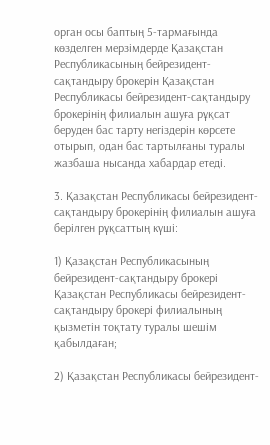орган осы баптың 5-тармағында көзделген мерзімдерде Қазақстан Республикасының бейрезидент-сақтандыру брокерін Қазақстан Республикасы бейрезидент-сақтандыру брокерінің филиалын ашуға рұқсат беруден бас тарту негіздерін көрсете отырып, одан бас тартылғаны туралы жазбаша нысанда хабардар етеді.

3. Қазақстан Республикасы бейрезидент-сақтандыру брокерінің филиалын ашуға берілген рұқсаттың күші:

1) Қазақстан Республикасының бейрезидент-сақтандыру брокері Қазақстан Республикасы бейрезидент-сақтандыру брокері филиалының қызметін тоқтату туралы шешім қабылдаған;

2) Қазақстан Республикасы бейрезидент-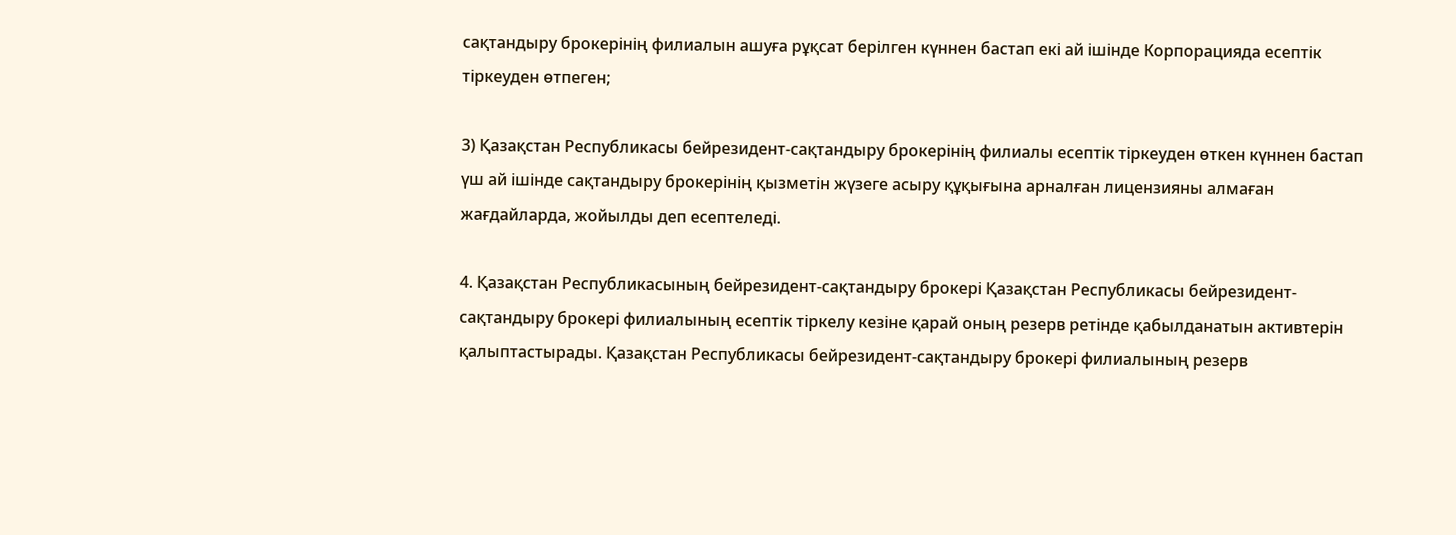сақтандыру брокерінің филиалын ашуға рұқсат берілген күннен бастап екі ай ішінде Корпорацияда есептік тіркеуден өтпеген;

3) Қазақстан Республикасы бейрезидент-сақтандыру брокерінің филиалы есептік тіркеуден өткен күннен бастап үш ай ішінде сақтандыру брокерінің қызметін жүзеге асыру құқығына арналған лицензияны алмаған жағдайларда, жойылды деп есептеледі.

4. Қазақстан Республикасының бейрезидент-сақтандыру брокері Қазақстан Республикасы бейрезидент-сақтандыру брокері филиалының есептік тіркелу кезіне қарай оның резерв ретінде қабылданатын активтерін қалыптастырады. Қазақстан Республикасы бейрезидент-сақтандыру брокері филиалының резерв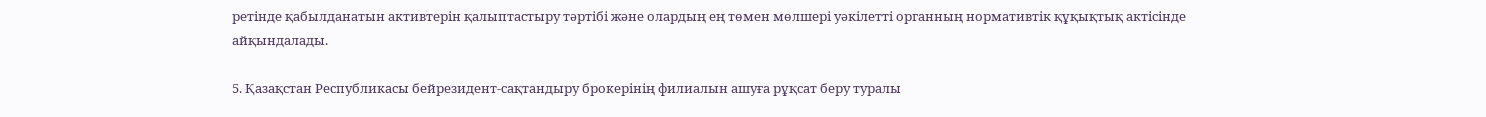ретінде қабылданатын активтерін қалыптастыру тәртібі және олардың ең төмен мөлшері уәкілетті органның нормативтік құқықтық актісінде айқындалады.

5. Қазақстан Республикасы бейрезидент-сақтандыру брокерінің филиалын ашуға рұқсат беру туралы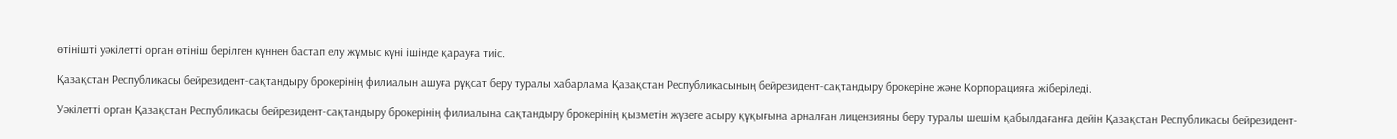өтінішті уәкілетті орган өтініш берілген күннен бастап елу жұмыс күні ішінде қарауға тиіс.

Қазақстан Республикасы бейрезидент-сақтандыру брокерінің филиалын ашуға рұқсат беру туралы хабарлама Қазақстан Республикасының бейрезидент-сақтандыру брокеріне және Корпорацияға жіберіледі.

Уәкілетті орган Қазақстан Республикасы бейрезидент-сақтандыру брокерінің филиалына сақтандыру брокерінің қызметін жүзеге асыру құқығына арналған лицензияны беру туралы шешім қабылдағанға дейін Қазақстан Республикасы бейрезидент-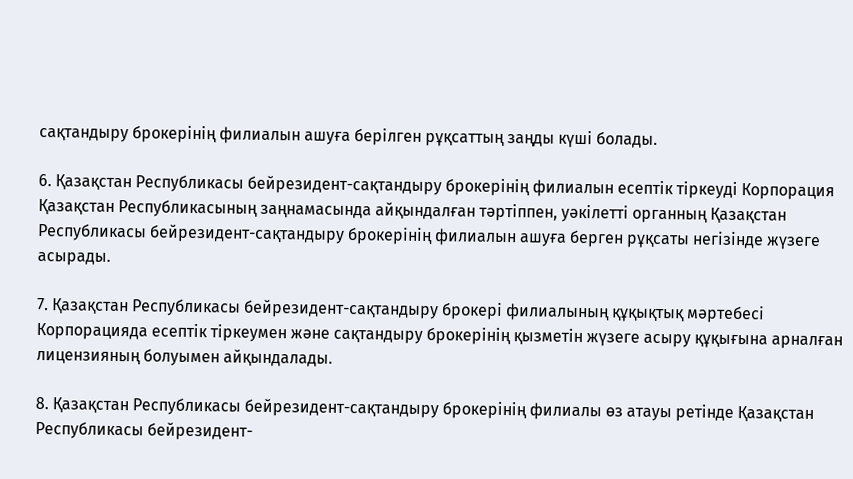сақтандыру брокерінің филиалын ашуға берілген рұқсаттың заңды күші болады.

6. Қазақстан Республикасы бейрезидент-сақтандыру брокерінің филиалын есептік тіркеуді Корпорация Қазақстан Республикасының заңнамасында айқындалған тәртіппен, уәкілетті органның Қазақстан Республикасы бейрезидент-сақтандыру брокерінің филиалын ашуға берген рұқсаты негізінде жүзеге асырады.

7. Қазақстан Республикасы бейрезидент-сақтандыру брокері филиалының құқықтық мәртебесі Корпорацияда есептік тіркеумен және сақтандыру брокерінің қызметін жүзеге асыру құқығына арналған лицензияның болуымен айқындалады.

8. Қазақстан Республикасы бейрезидент-сақтандыру брокерінің филиалы өз атауы ретінде Қазақстан Республикасы бейрезидент-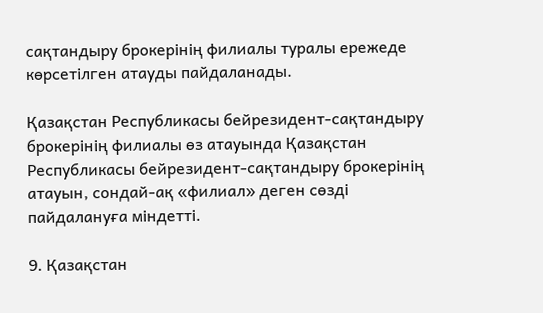сақтандыру брокерінің филиалы туралы ережеде көрсетілген атауды пайдаланады.

Қазақстан Республикасы бейрезидент-сақтандыру брокерінің филиалы өз атауында Қазақстан Республикасы бейрезидент-сақтандыру брокерінің атауын, сондай-ақ «филиал» деген сөзді пайдалануға міндетті.

9. Қазақстан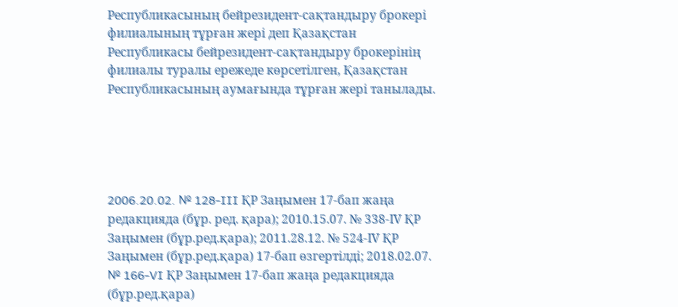Республикасының бейрезидент-сақтандыру брокері филиалының тұрған жері деп Қазақстан Республикасы бейрезидент-сақтандыру брокерінің филиалы туралы ережеде көрсетілген, Қазақстан Республикасының аумағында тұрған жері танылады.





2006.20.02. № 128-III ҚР Заңымен 17-бап жаңа редакцияда (бұр. ред. қара); 2010.15.07. № 338-ІV ҚР Заңымен (бұр.ред.қара); 2011.28.12. № 524-ІV ҚР Заңымен (бұр.ред.қара) 17-бап өзгертілді; 2018.02.07. № 166-VI ҚР Заңымен 17-бап жаңа редакцияда (бұр.ред.қара)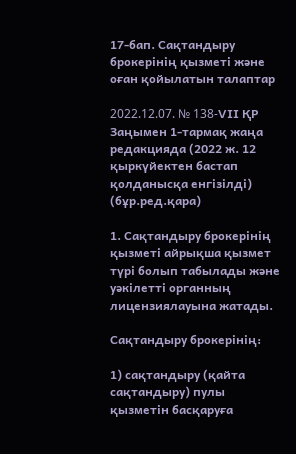17-бап. Сақтандыру брокерінің қызметі және оған қойылатын талаптар

2022.12.07. № 138-VІІ ҚР Заңымен 1-тармақ жаңа редакцияда (2022 ж. 12 қыркүйектен бастап қолданысқа енгізілді) (бұр.ред.қара)

1. Сақтандыру брокерінің қызметі айрықша қызмет түрі болып табылады және уәкілетті органның лицензиялауына жатады.

Сақтандыру брокерінің:

1) сақтандыру (қайта сақтандыру) пулы қызметін басқаруға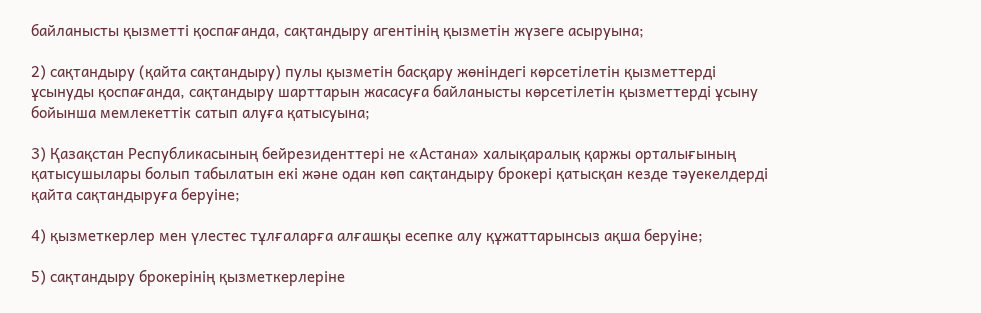байланысты қызметті қоспағанда, сақтандыру агентінің қызметін жүзеге асыруына;

2) сақтандыру (қайта сақтандыру) пулы қызметін басқару жөніндегі көрсетілетін қызметтерді ұсынуды қоспағанда, сақтандыру шарттарын жасасуға байланысты көрсетілетін қызметтерді ұсыну бойынша мемлекеттік сатып алуға қатысуына;

3) Қазақстан Республикасының бейрезиденттері не «Астана» халықаралық қаржы орталығының қатысушылары болып табылатын екі және одан көп сақтандыру брокері қатысқан кезде тәуекелдерді қайта сақтандыруға беруіне;

4) қызметкерлер мен үлестес тұлғаларға алғашқы есепке алу құжаттарынсыз ақша беруіне;

5) сақтандыру брокерінің қызметкерлеріне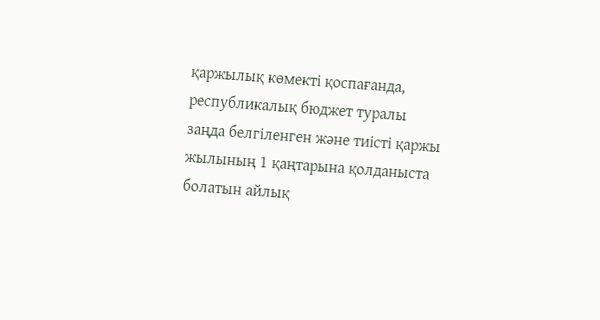қаржылық көмекті қоспағанда, республикалық бюджет туралы заңда белгіленген және тиісті қаржы жылының 1 қаңтарына қолданыста болатын айлық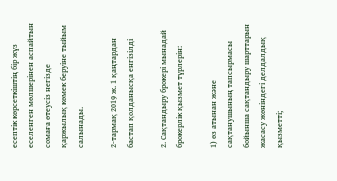есептік көрсеткіштің бір жүз еселенген мөлшерінен аспайтын сомаға өтеусіз негізде қаржылық көмек беруіне тыйым салынады.

2-тармақ 2019 ж. 1 қаңтардан бастап қолданысқа енгізілді

2. Сақтандыру брокері мынадай брокерлік қызмет түрлерін:

1) өз атынан және сақтанушының тапсырмасы бойынша сақтандыру шарттарын жасасу жөніндегі делдалдық қызметті;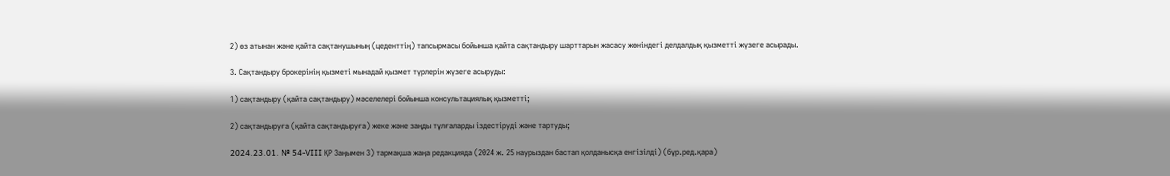2) өз атынан және қайта сақтанушының (цеденттің) тапсырмасы бойынша қайта сақтандыру шарттарын жасасу жөніндегі делдалдық қызметті жүзеге асырады.

3. Сақтандыру брокерінің қызметі мынадай қызмет түрлерін жүзеге асыруды:

1) сақтандыру (қайта сақтандыру) мәселелері бойынша консультациялық қызметті;

2) сақтандыруға (қайта сақтандыруға) жеке және заңды тұлғаларды іздестіруді және тартуды;

2024.23.01. № 54-VIII ҚР Заңымен 3) тармақша жаңа редакцияда (2024 ж. 25 наурыздан бастап қолданысқа енгізілді) (бұр.ред.қара)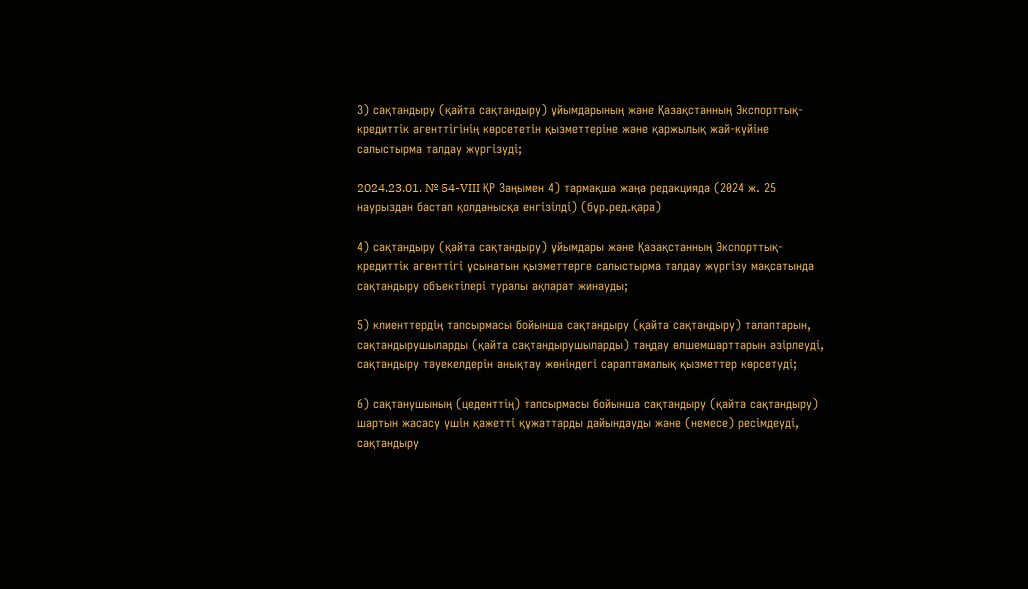3) сақтандыру (қайта сақтандыру) ұйымдарының және Қазақстанның Экспорттық-кредиттік агенттігінің көрсететін қызметтеріне және қаржылық жай-күйіне салыстырма талдау жүргізуді;

2024.23.01. № 54-VIII ҚР Заңымен 4) тармақша жаңа редакцияда (2024 ж. 25 наурыздан бастап қолданысқа енгізілді) (бұр.ред.қара)

4) сақтандыру (қайта сақтандыру) ұйымдары және Қазақстанның Экспорттық-кредиттік агенттігі ұсынатын қызметтерге салыстырма талдау жүргізу мақсатында сақтандыру объектілері туралы ақпарат жинауды;

5) клиенттердің тапсырмасы бойынша сақтандыру (қайта сақтандыру) талаптарын, сақтандырушыларды (қайта сақтандырушыларды) таңдау өлшемшарттарын әзірлеуді, сақтандыру тәуекелдерін анықтау жөніндегі сараптамалық қызметтер көрсетуді;

6) сақтанушының (цеденттің) тапсырмасы бойынша сақтандыру (қайта сақтандыру) шартын жасасу үшін қажетті құжаттарды дайындауды және (немесе) ресімдеуді, сақтандыру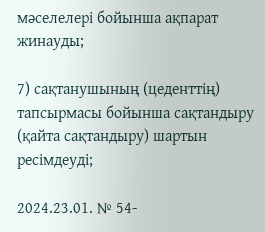мәселелері бойынша ақпарат жинауды;

7) сақтанушының (цеденттің) тапсырмасы бойынша сақтандыру (қайта сақтандыру) шартын ресімдеуді;

2024.23.01. № 54-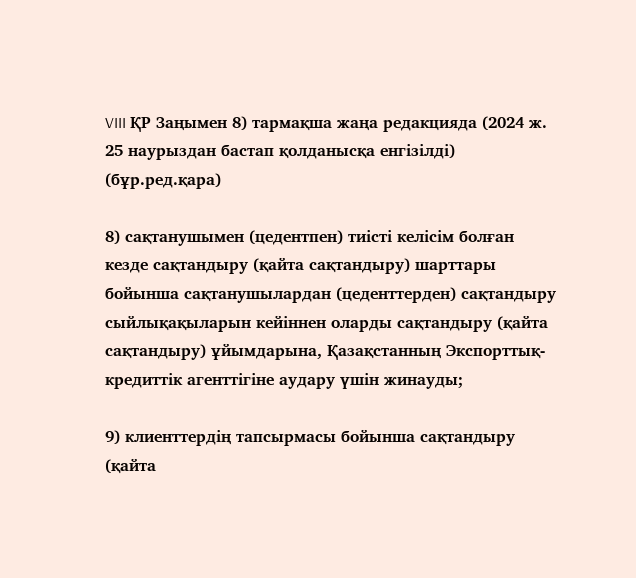VIII ҚР Заңымен 8) тармақша жаңа редакцияда (2024 ж. 25 наурыздан бастап қолданысқа енгізілді) (бұр.ред.қара)

8) сақтанушымен (цедентпен) тиісті келісім болған кезде сақтандыру (қайта сақтандыру) шарттары бойынша сақтанушылардан (цеденттерден) сақтандыру сыйлықақыларын кейіннен оларды сақтандыру (қайта сақтандыру) ұйымдарына, Қазақстанның Экспорттық-кредиттік агенттігіне аудару үшін жинауды;

9) клиенттердің тапсырмасы бойынша сақтандыру (қайта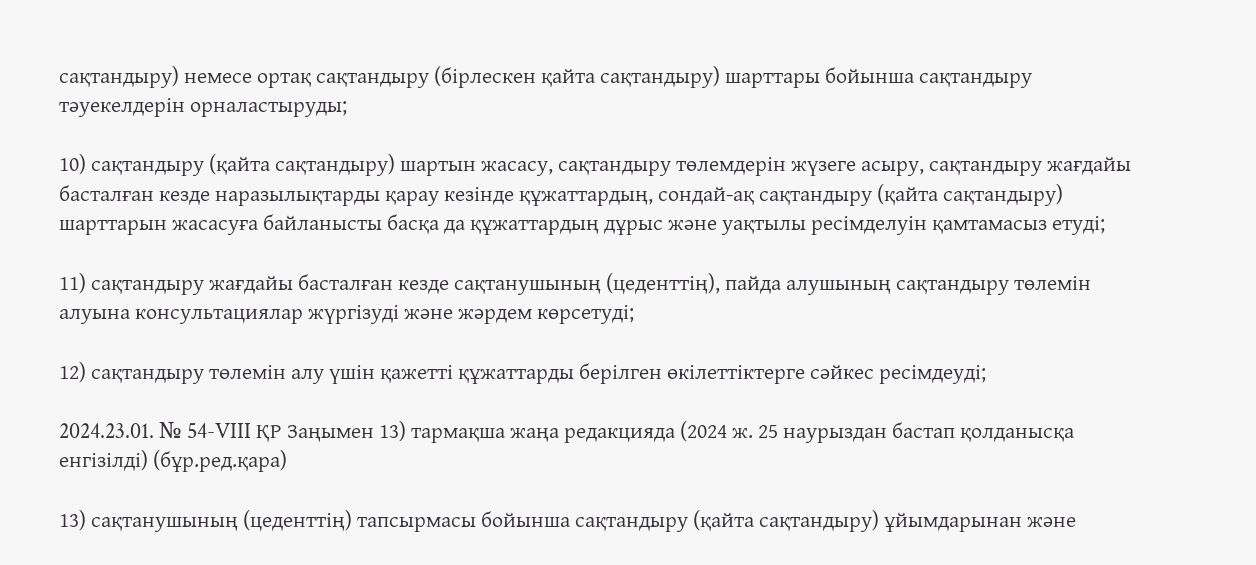сақтандыру) немесе ортақ сақтандыру (бірлескен қайта сақтандыру) шарттары бойынша сақтандыру тәуекелдерін орналастыруды;

10) сақтандыру (қайта сақтандыру) шартын жасасу, сақтандыру төлемдерін жүзеге асыру, сақтандыру жағдайы басталған кезде наразылықтарды қарау кезінде құжаттардың, сондай-ақ сақтандыру (қайта сақтандыру) шарттарын жасасуға байланысты басқа да құжаттардың дұрыс және уақтылы ресімделуін қамтамасыз етуді;

11) сақтандыру жағдайы басталған кезде сақтанушының (цеденттің), пайда алушының сақтандыру төлемін алуына консультациялар жүргізуді және жәрдем көрсетуді;

12) сақтандыру төлемін алу үшін қажетті құжаттарды берілген өкілеттіктерге сәйкес ресімдеуді;

2024.23.01. № 54-VIII ҚР Заңымен 13) тармақша жаңа редакцияда (2024 ж. 25 наурыздан бастап қолданысқа енгізілді) (бұр.ред.қара)

13) сақтанушының (цеденттің) тапсырмасы бойынша сақтандыру (қайта сақтандыру) ұйымдарынан және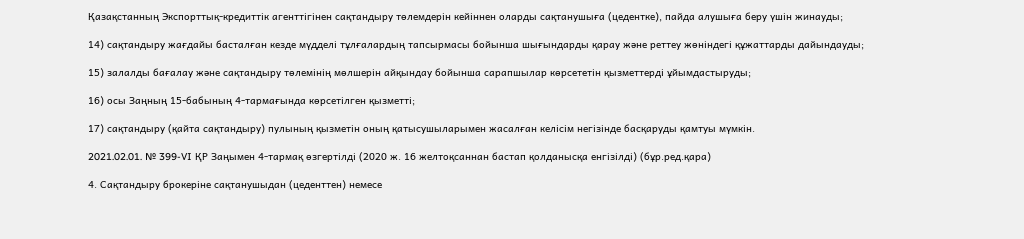Қазақстанның Экспорттық-кредиттік агенттігінен сақтандыру төлемдерін кейіннен оларды сақтанушыға (цедентке), пайда алушыға беру үшін жинауды;

14) сақтандыру жағдайы басталған кезде мүдделі тұлғалардың тапсырмасы бойынша шығындарды қарау және реттеу жөніндегі құжаттарды дайындауды;

15) залалды бағалау және сақтандыру төлемінің мөлшерін айқындау бойынша сарапшылар көрсететін қызметтерді ұйымдастыруды;

16) осы Заңның 15-бабының 4-тармағында көрсетілген қызметті;

17) сақтандыру (қайта сақтандыру) пулының қызметін оның қатысушыларымен жасалған келісім негізінде басқаруды қамтуы мүмкін.

2021.02.01. № 399-VI ҚР Заңымен 4-тармақ өзгертілді (2020 ж. 16 желтоқсаннан бастап қолданысқа енгізілді) (бұр.ред.қара)

4. Сақтандыру брокеріне сақтанушыдан (цеденттен) немесе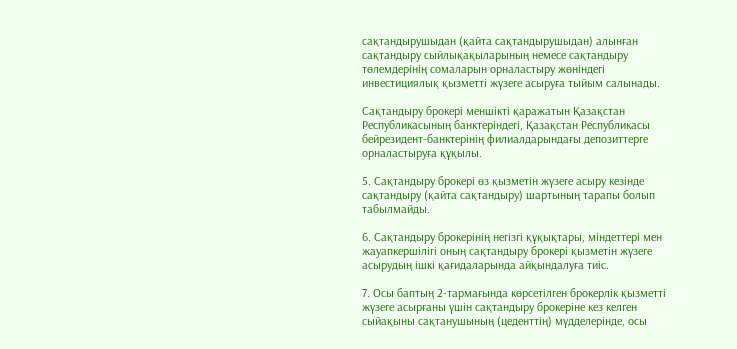сақтандырушыдан (қайта сақтандырушыдан) алынған сақтандыру сыйлықақыларының немесе сақтандыру төлемдерінің сомаларын орналастыру жөніндегі инвестициялық қызметті жүзеге асыруға тыйым салынады.

Сақтандыру брокері меншікті қаражатын Қазақстан Республикасының банктеріндегі, Қазақстан Республикасы бейрезидент-банктерінің филиалдарындағы депозиттерге орналастыруға құқылы.

5. Сақтандыру брокері өз қызметін жүзеге асыру кезінде сақтандыру (қайта сақтандыру) шартының тарапы болып табылмайды.

6. Сақтандыру брокерінің негізгі құқықтары, міндеттері мен жауапкершілігі оның сақтандыру брокері қызметін жүзеге асырудың ішкі қағидаларында айқындалуға тиіс.

7. Осы баптың 2-тармағында көрсетілген брокерлік қызметті жүзеге асырғаны үшін сақтандыру брокеріне кез келген сыйақыны сақтанушының (цеденттің) мүдделерінде, осы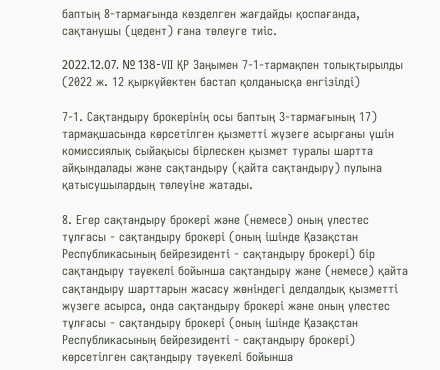баптың 8-тармағында көзделген жағдайды қоспағанда, сақтанушы (цедент) ғана төлеуге тиіс.

2022.12.07. № 138-VІІ ҚР Заңымен 7-1-тармақпен толықтырылды (2022 ж. 12 қыркүйектен бастап қолданысқа енгізілді)

7-1. Сақтандыру брокерінің осы баптың 3-тармағының 17) тармақшасында көрсетілген қызметті жүзеге асырғаны үшін комиссиялық сыйақысы бірлескен қызмет туралы шартта айқындалады және сақтандыру (қайта сақтандыру) пулына қатысушылардың төлеуіне жатады.

8. Егер сақтандыру брокері және (немесе) оның үлестес тұлғасы - сақтандыру брокері (оның ішінде Қазақстан Республикасының бейрезиденті - сақтандыру брокері) бір сақтандыру тәуекелі бойынша сақтандыру және (немесе) қайта сақтандыру шарттарын жасасу жөніндегі делдалдық қызметті жүзеге асырса, онда сақтандыру брокері және оның үлестес тұлғасы - сақтандыру брокері (оның ішінде Қазақстан Республикасының бейрезиденті - сақтандыру брокері) көрсетілген сақтандыру тәуекелі бойынша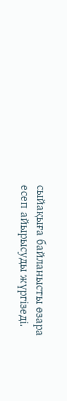сыйақыға байланысты өзара есеп айырысуды жүргізеді.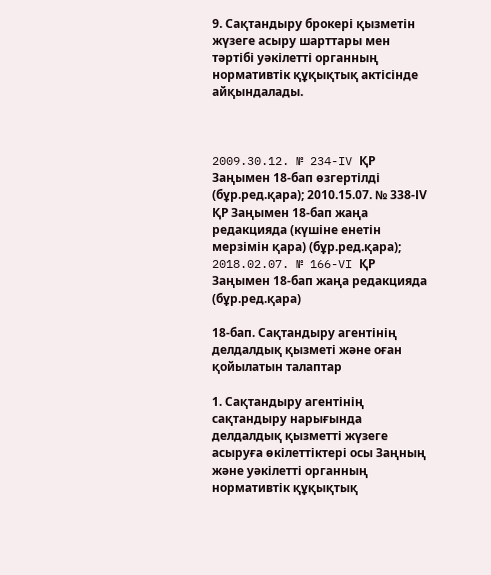9. Сақтандыру брокері қызметін жүзеге асыру шарттары мен тәртібі уәкілетті органның нормативтік құқықтық актісінде айқындалады.



2009.30.12. № 234-IV ҚР Заңымен 18-бап өзгертілді (бұр.ред.қара); 2010.15.07. № 338-ІV ҚР Заңымен 18-бап жаңа редакцияда (күшіне енетін мерзімін қара) (бұр.ред.қара); 2018.02.07. № 166-VI ҚР Заңымен 18-бап жаңа редакцияда (бұр.ред.қара)

18-бап. Сақтандыру агентінің делдалдық қызметі және оған қойылатын талаптар

1. Сақтандыру агентінің сақтандыру нарығында делдалдық қызметті жүзеге асыруға өкілеттіктері осы Заңның және уәкілетті органның нормативтік құқықтық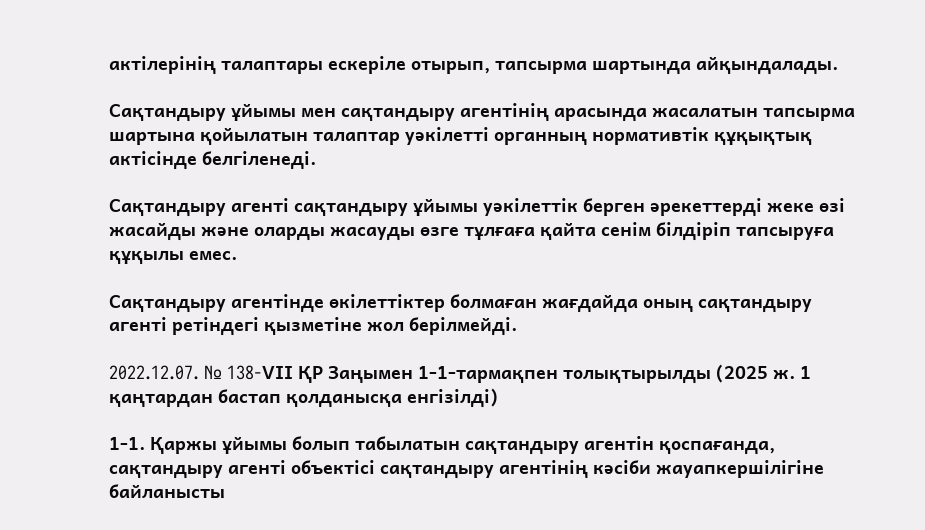актілерінің талаптары ескеріле отырып, тапсырма шартында айқындалады.

Сақтандыру ұйымы мен сақтандыру агентінің арасында жасалатын тапсырма шартына қойылатын талаптар уәкілетті органның нормативтік құқықтық актісінде белгіленеді.

Сақтандыру агенті сақтандыру ұйымы уәкілеттік берген әрекеттерді жеке өзі жасайды және оларды жасауды өзге тұлғаға қайта сенім білдіріп тапсыруға құқылы емес.

Сақтандыру агентінде өкілеттіктер болмаған жағдайда оның сақтандыру агенті ретіндегі қызметіне жол берілмейді.

2022.12.07. № 138-VІІ ҚР Заңымен 1-1-тармақпен толықтырылды (2025 ж. 1 қаңтардан бастап қолданысқа енгізілді)

1-1. Қаржы ұйымы болып табылатын сақтандыру агентін қоспағанда, сақтандыру агенті объектісі сақтандыру агентінің кәсіби жауапкершілігіне байланысты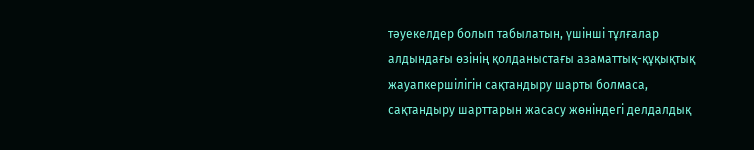тәуекелдер болып табылатын, үшінші тұлғалар алдындағы өзінің қолданыстағы азаматтық-құқықтық жауапкершілігін сақтандыру шарты болмаса, сақтандыру шарттарын жасасу жөніндегі делдалдық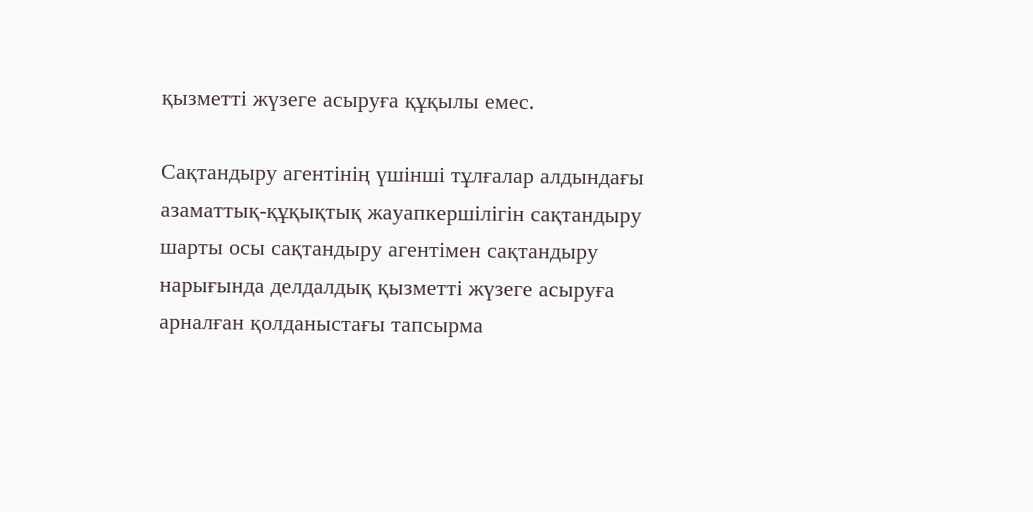қызметті жүзеге асыруға құқылы емес.

Сақтандыру агентінің үшінші тұлғалар алдындағы азаматтық-құқықтық жауапкершілігін сақтандыру шарты осы сақтандыру агентімен сақтандыру нарығында делдалдық қызметті жүзеге асыруға арналған қолданыстағы тапсырма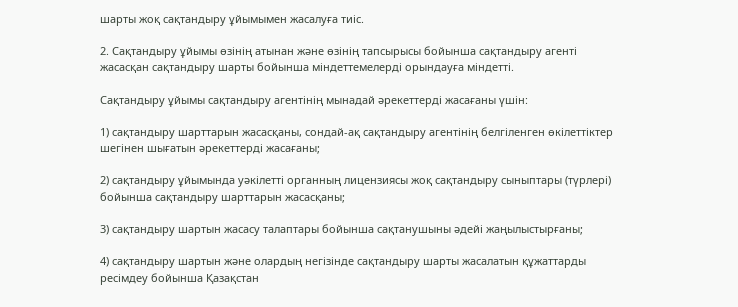шарты жоқ сақтандыру ұйымымен жасалуға тиіс.

2. Сақтандыру ұйымы өзінің атынан және өзінің тапсырысы бойынша сақтандыру агенті жасасқан сақтандыру шарты бойынша міндеттемелерді орындауға міндетті.

Сақтандыру ұйымы сақтандыру агентінің мынадай әрекеттерді жасағаны үшін:

1) сақтандыру шарттарын жасасқаны, сондай-ақ сақтандыру агентінің белгіленген өкілеттіктер шегінен шығатын әрекеттерді жасағаны;

2) сақтандыру ұйымында уәкілетті органның лицензиясы жоқ сақтандыру сыныптары (түрлері) бойынша сақтандыру шарттарын жасасқаны;

3) сақтандыру шартын жасасу талаптары бойынша сақтанушыны әдейі жаңылыстырғаны;

4) сақтандыру шартын және олардың негізінде сақтандыру шарты жасалатын құжаттарды ресімдеу бойынша Қазақстан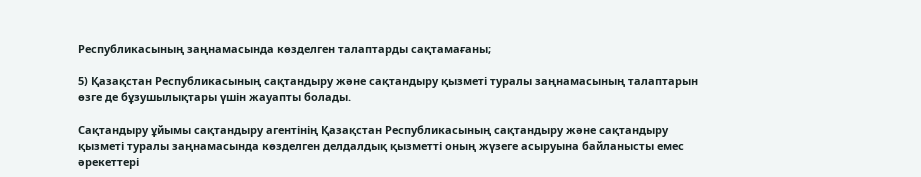Республикасының заңнамасында көзделген талаптарды сақтамағаны;

5) Қазақстан Республикасының сақтандыру және сақтандыру қызметі туралы заңнамасының талаптарын өзге де бұзушылықтары үшін жауапты болады.

Сақтандыру ұйымы сақтандыру агентінің Қазақстан Республикасының сақтандыру және сақтандыру қызметі туралы заңнамасында көзделген делдалдық қызметті оның жүзеге асыруына байланысты емес әрекеттері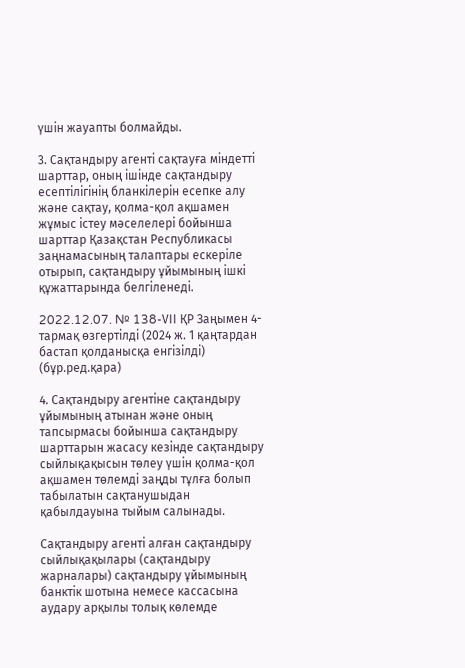үшін жауапты болмайды.

3. Сақтандыру агенті сақтауға міндетті шарттар, оның ішінде сақтандыру есептілігінің бланкілерін есепке алу және сақтау, қолма-қол ақшамен жұмыс істеу мәселелері бойынша шарттар Қазақстан Республикасы заңнамасының талаптары ескеріле отырып, сақтандыру ұйымының ішкі құжаттарында белгіленеді.

2022.12.07. № 138-VІІ ҚР Заңымен 4-тармақ өзгертілді (2024 ж. 1 қаңтардан бастап қолданысқа енгізілді) (бұр.ред.қара)

4. Сақтандыру агентіне сақтандыру ұйымының атынан және оның тапсырмасы бойынша сақтандыру шарттарын жасасу кезінде сақтандыру сыйлықақысын төлеу үшін қолма-қол ақшамен төлемді заңды тұлға болып табылатын сақтанушыдан қабылдауына тыйым салынады.

Сақтандыру агенті алған сақтандыру сыйлықақылары (сақтандыру жарналары) сақтандыру ұйымының банктік шотына немесе кассасына аудару арқылы толық көлемде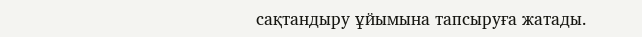сақтандыру ұйымына тапсыруға жатады.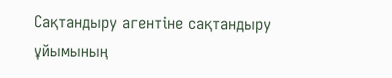Сақтандыру агентіне сақтандыру ұйымының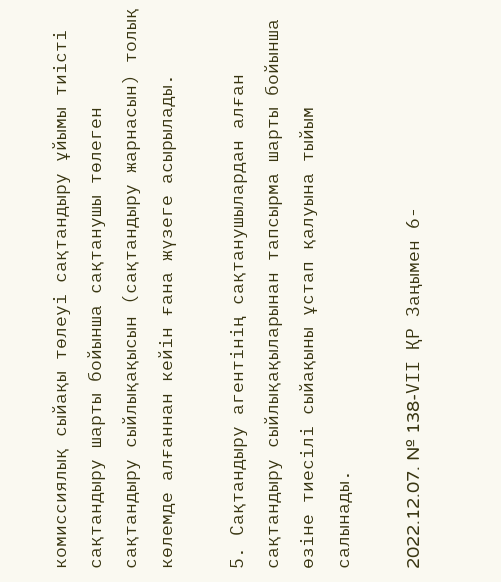комиссиялық сыйақы төлеуі сақтандыру ұйымы тиісті сақтандыру шарты бойынша сақтанушы төлеген сақтандыру сыйлықақысын (сақтандыру жарнасын) толық көлемде алғаннан кейін ғана жүзеге асырылады.

5. Сақтандыру агентінің сақтанушылардан алған сақтандыру сыйлықақыларынан тапсырма шарты бойынша өзіне тиесілі сыйақыны ұстап қалуына тыйым салынады.

2022.12.07. № 138-VІІ ҚР Заңымен 6-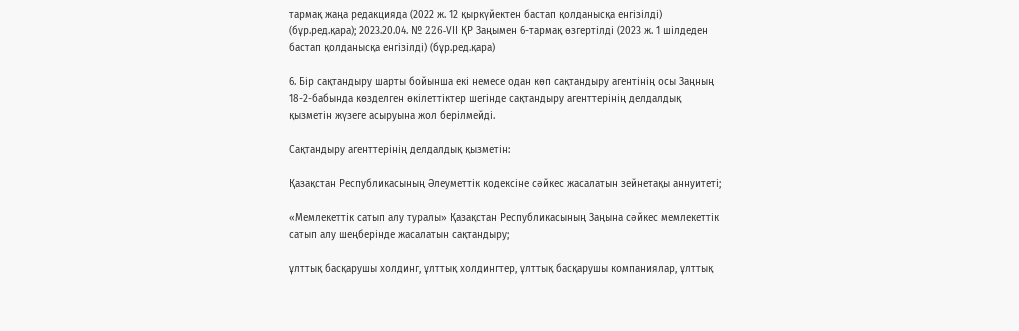тармақ жаңа редакцияда (2022 ж. 12 қыркүйектен бастап қолданысқа енгізілді) (бұр.ред.қара); 2023.20.04. № 226-VІІ ҚР Заңымен 6-тармақ өзгертілді (2023 ж. 1 шілдеден бастап қолданысқа енгізілді) (бұр.ред.қара)

6. Бір сақтандыру шарты бойынша екі немесе одан көп сақтандыру агентінің осы Заңның 18-2-бабында көзделген өкілеттіктер шегінде сақтандыру агенттерінің делдалдық қызметін жүзеге асыруына жол берілмейді.

Сақтандыру агенттерінің делдалдық қызметін:

Қазақстан Республикасының Әлеуметтік кодексіне сәйкес жасалатын зейнетақы аннуитеті;

«Мемлекеттік сатып алу туралы» Қазақстан Республикасының Заңына сәйкес мемлекеттік сатып алу шеңберінде жасалатын сақтандыру;

ұлттық басқарушы холдинг, ұлттық холдингтер, ұлттық басқарушы компаниялар, ұлттық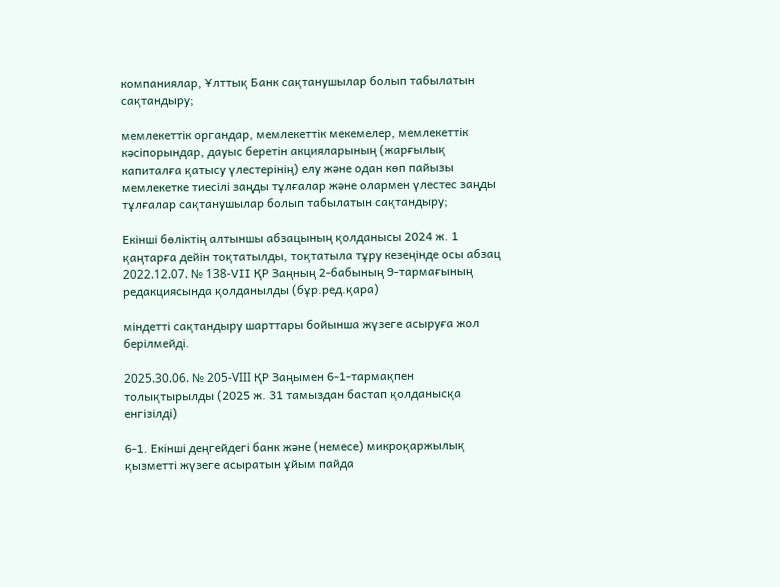компаниялар, Ұлттық Банк сақтанушылар болып табылатын сақтандыру;

мемлекеттік органдар, мемлекеттік мекемелер, мемлекеттік кәсіпорындар, дауыс беретін акцияларының (жарғылық капиталға қатысу үлестерінің) елу және одан көп пайызы мемлекетке тиесілі заңды тұлғалар және олармен үлестес заңды тұлғалар сақтанушылар болып табылатын сақтандыру;

Екінші бөліктің алтыншы абзацының қолданысы 2024 ж. 1 қаңтарға дейін тоқтатылды, тоқтатыла тұру кезеңінде осы абзац 2022.12.07. № 138-VІІ ҚР Заңның 2-бабының 9-тармағының редакциясында қолданылды (бұр.ред.қара)

міндетті сақтандыру шарттары бойынша жүзеге асыруға жол берілмейді.

2025.30.06. № 205-VIII ҚР Заңымен 6-1-тармақпен толықтырылды (2025 ж. 31 тамыздан бастап қолданысқа енгізілді)

6-1. Екінші деңгейдегі банк жəне (немесе) микроқаржылық қызметті жүзеге асыратын ұйым пайда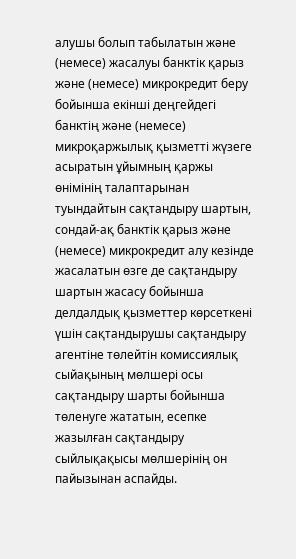алушы болып табылатын жəне (немесе) жасалуы банктік қарыз жəне (немесе) микрокредит беру бойынша екінші деңгейдегі банктің жəне (немесе) микроқаржылық қызметті жүзеге асыратын ұйымның қаржы өнімінің талаптарынан туындайтын сақтандыру шартын, сондай-ақ банктік қарыз жəне (немесе) микрокредит алу кезінде жасалатын өзге де сақтандыру шартын жасасу бойынша делдалдық қызметтер көрсеткені үшін сақтандырушы сақтандыру агентіне төлейтін комиссиялық сыйақының мөлшері осы сақтандыру шарты бойынша төленуге жататын, есепке жазылған сақтандыру сыйлықақысы мөлшерінің он пайызынан аспайды.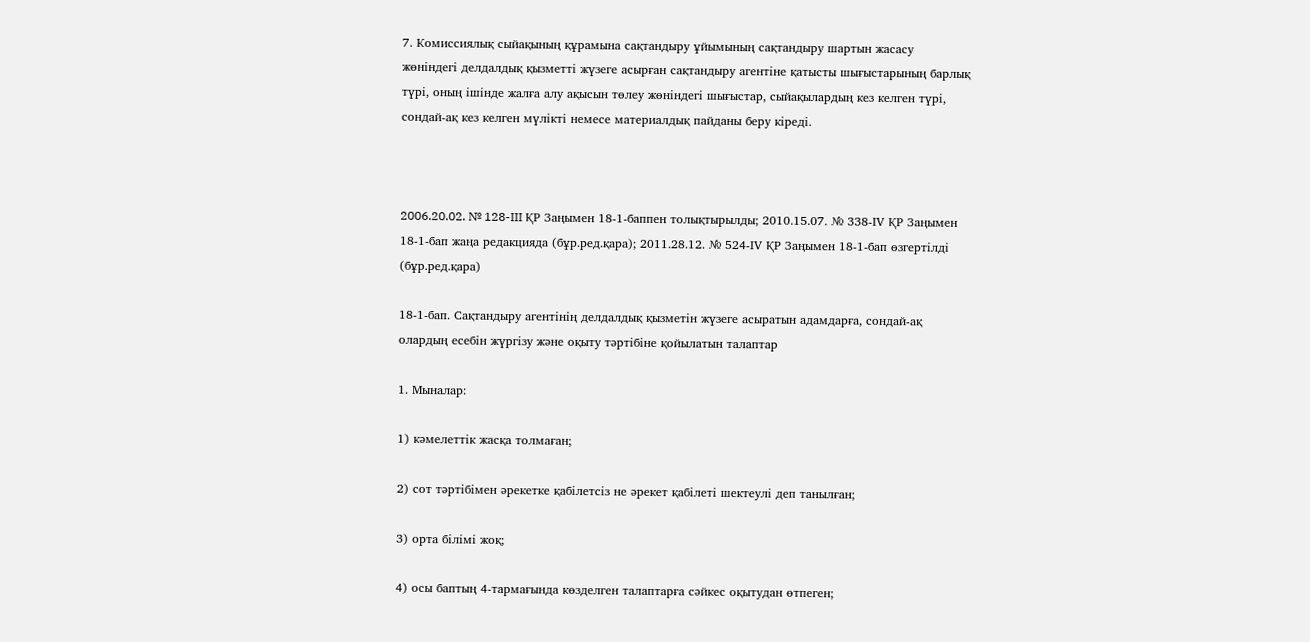7. Комиссиялық сыйақының құрамына сақтандыру ұйымының сақтандыру шартын жасасу жөніндегі делдалдық қызметті жүзеге асырған сақтандыру агентіне қатысты шығыстарының барлық түрі, оның ішінде жалға алу ақысын төлеу жөніндегі шығыстар, сыйақылардың кез келген түрі, сондай-ақ кез келген мүлікті немесе материалдық пайданы беру кіреді.



2006.20.02. № 128-III ҚР Заңымен 18-1-баппен толықтырылды; 2010.15.07. № 338-ІV ҚР Заңымен 18-1-бап жаңа редакцияда (бұр.ред.қара); 2011.28.12. № 524-ІV ҚР Заңымен 18-1-бап өзгертілді (бұр.ред.қара)

18-1-бап. Сақтандыру агентінің делдалдық қызметін жүзеге асыратын адамдарға, сондай-ақ олардың есебін жүргізу және оқыту тәртібіне қойылатын талаптар

1. Мыналар:

1) кәмелеттік жасқа толмаған;

2) сот тәртібімен әрекетке қабілетсіз не әрекет қабілеті шектеулі деп танылған;

3) орта білімі жоқ;

4) осы баптың 4-тармағында көзделген талаптарға сәйкес оқытудан өтпеген;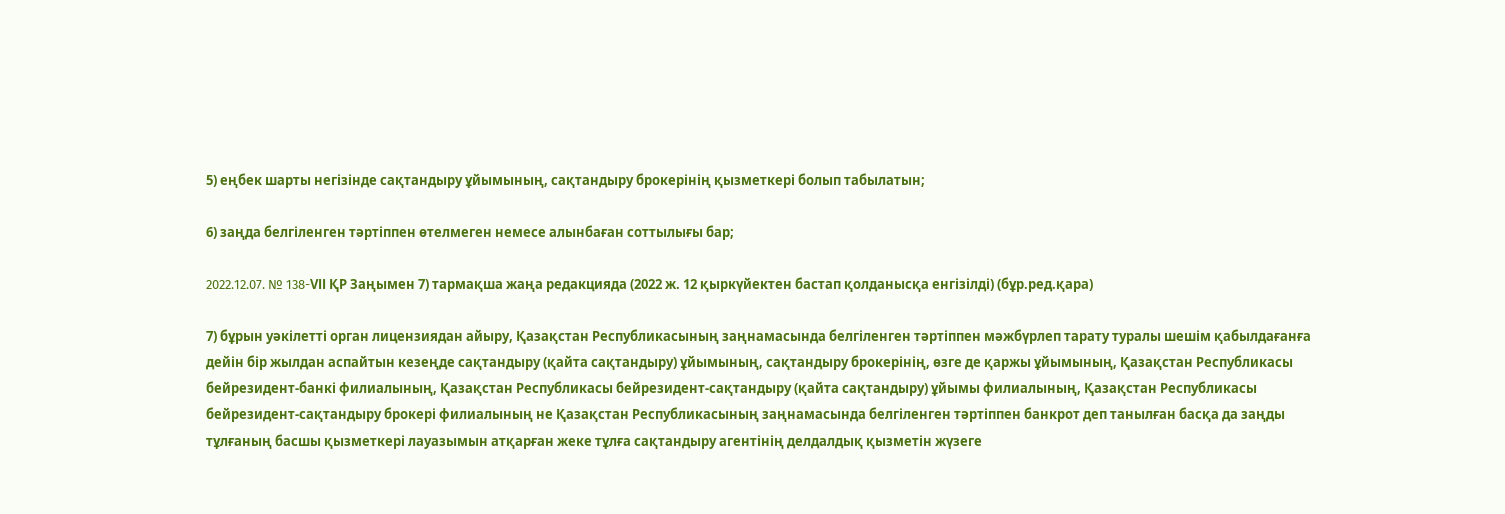5) еңбек шарты негізінде сақтандыру ұйымының, сақтандыру брокерінің қызметкері болып табылатын;

6) заңда белгіленген тәртіппен өтелмеген немесе алынбаған соттылығы бар;

2022.12.07. № 138-VІІ ҚР Заңымен 7) тармақша жаңа редакцияда (2022 ж. 12 қыркүйектен бастап қолданысқа енгізілді) (бұр.ред.қара)

7) бұрын уәкілетті орган лицензиядан айыру, Қазақстан Республикасының заңнамасында белгіленген тәртіппен мәжбүрлеп тарату туралы шешім қабылдағанға дейін бір жылдан аспайтын кезеңде сақтандыру (қайта сақтандыру) ұйымының, сақтандыру брокерінің, өзге де қаржы ұйымының, Қазақстан Республикасы бейрезидент-банкі филиалының, Қазақстан Республикасы бейрезидент-сақтандыру (қайта сақтандыру) ұйымы филиалының, Қазақстан Республикасы бейрезидент-сақтандыру брокері филиалының не Қазақстан Республикасының заңнамасында белгіленген тәртіппен банкрот деп танылған басқа да заңды тұлғаның басшы қызметкері лауазымын атқарған жеке тұлға сақтандыру агентінің делдалдық қызметін жүзеге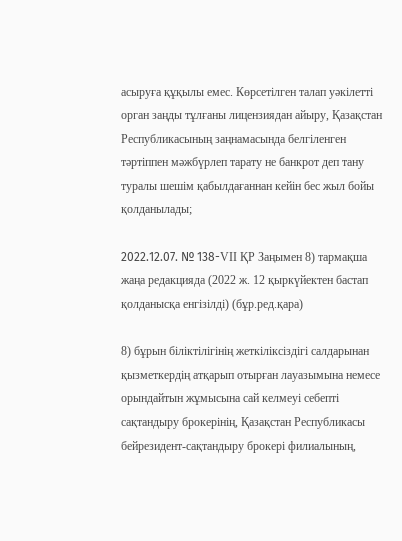асыруға құқылы емес. Көрсетілген талап уәкілетті орган заңды тұлғаны лицензиядан айыру, Қазақстан Республикасының заңнамасында белгіленген тәртіппен мәжбүрлеп тарату не банкрот деп тану туралы шешім қабылдағаннан кейін бес жыл бойы қолданылады;

2022.12.07. № 138-VІІ ҚР Заңымен 8) тармақша жаңа редакцияда (2022 ж. 12 қыркүйектен бастап қолданысқа енгізілді) (бұр.ред.қара)

8) бұрын біліктілігінің жеткіліксіздігі салдарынан қызметкердің атқарып отырған лауазымына немесе орындайтын жұмысына сай келмеуі себепті сақтандыру брокерінің, Қазақстан Республикасы бейрезидент-сақтандыру брокері филиалының,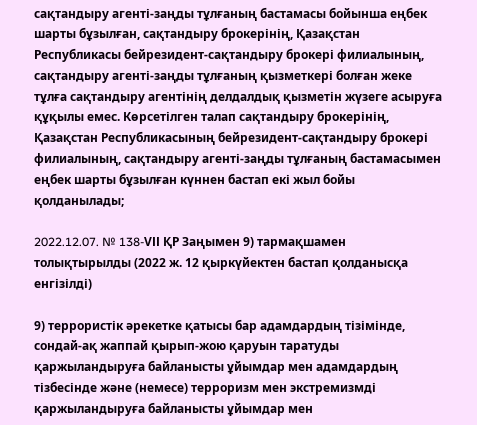сақтандыру агенті-заңды тұлғаның бастамасы бойынша еңбек шарты бұзылған, сақтандыру брокерінің, Қазақстан Республикасы бейрезидент-сақтандыру брокері филиалының, сақтандыру агенті-заңды тұлғаның қызметкері болған жеке тұлға сақтандыру агентінің делдалдық қызметін жүзеге асыруға құқылы емес. Көрсетілген талап сақтандыру брокерінің, Қазақстан Республикасының бейрезидент-сақтандыру брокері филиалының, сақтандыру агенті-заңды тұлғаның бастамасымен еңбек шарты бұзылған күннен бастап екі жыл бойы қолданылады;

2022.12.07. № 138-VІІ ҚР Заңымен 9) тармақшамен толықтырылды (2022 ж. 12 қыркүйектен бастап қолданысқа енгізілді)

9) террористік әрекетке қатысы бар адамдардың тізімінде, сондай-ақ жаппай қырып-жою қаруын таратуды қаржыландыруға байланысты ұйымдар мен адамдардың тізбесінде және (немесе) терроризм мен экстремизмді қаржыландыруға байланысты ұйымдар мен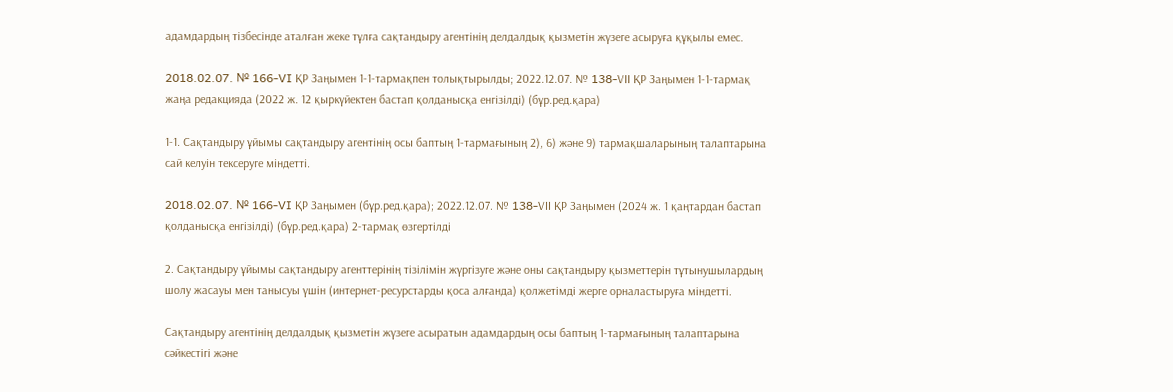адамдардың тізбесінде аталған жеке тұлға сақтандыру агентінің делдалдық қызметін жүзеге асыруға құқылы емес.

2018.02.07. № 166-VI ҚР Заңымен 1-1-тармақпен толықтырылды; 2022.12.07. № 138-VІІ ҚР Заңымен 1-1-тармақ жаңа редакцияда (2022 ж. 12 қыркүйектен бастап қолданысқа енгізілді) (бұр.ред.қара)

1-1. Сақтандыру ұйымы сақтандыру агентінің осы баптың 1-тармағының 2), 6) және 9) тармақшаларының талаптарына сай келуін тексеруге міндетті.

2018.02.07. № 166-VI ҚР Заңымен (бұр.ред.қара); 2022.12.07. № 138-VІІ ҚР Заңымен (2024 ж. 1 қаңтардан бастап қолданысқа енгізілді) (бұр.ред.қара) 2-тармақ өзгертілді

2. Сақтандыру ұйымы сақтандыру агенттерінің тізілімін жүргізуге және оны сақтандыру қызметтерін тұтынушылардың шолу жасауы мен танысуы үшін (интернет-ресурстарды қоса алғанда) қолжетімді жерге орналастыруға міндетті.

Сақтандыру агентінің делдалдық қызметін жүзеге асыратын адамдардың осы баптың 1-тармағының талаптарына сәйкестігі және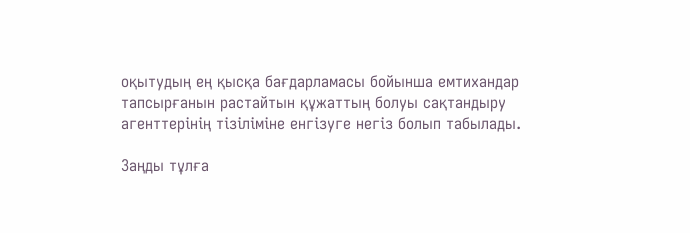оқытудың ең қысқа бағдарламасы бойынша емтихандар тапсырғанын растайтын құжаттың болуы сақтандыру агенттерінің тізіліміне енгізуге негіз болып табылады.

Заңды тұлға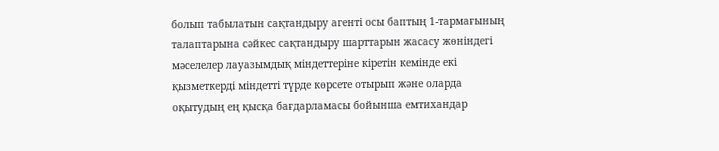болып табылатын сақтандыру агенті осы баптың 1-тармағының талаптарына сәйкес сақтандыру шарттарын жасасу жөніндегі мәселелер лауазымдық міндеттеріне кіретін кемінде екі қызметкерді міндетті түрде көрсете отырып және оларда оқытудың ең қысқа бағдарламасы бойынша емтихандар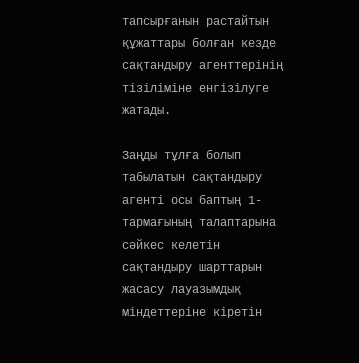тапсырғанын растайтын құжаттары болған кезде сақтандыру агенттерінің тізіліміне енгізілуге жатады.

Заңды тұлға болып табылатын сақтандыру агенті осы баптың 1-тармағының талаптарына сәйкес келетін сақтандыру шарттарын жасасу лауазымдық міндеттеріне кіретін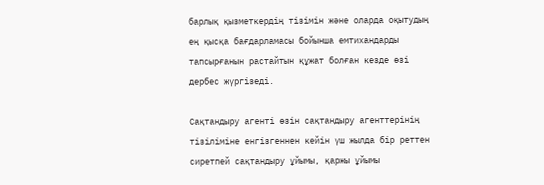барлық қызметкердің тізімін және оларда оқытудың ең қысқа бағдарламасы бойынша емтихандарды тапсырғанын растайтын құжат болған кезде өзі дербес жүргізеді.

Сақтандыру агенті өзін сақтандыру агенттерінің тізіліміне енгізгеннен кейін үш жылда бір реттен сиретпей сақтандыру ұйымы, қаржы ұйымы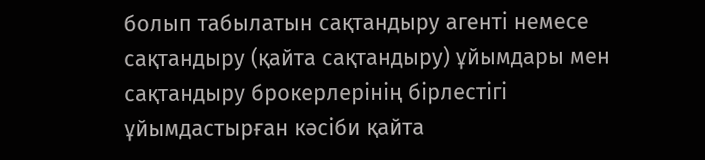болып табылатын сақтандыру агенті немесе сақтандыру (қайта сақтандыру) ұйымдары мен сақтандыру брокерлерінің бірлестігі ұйымдастырған кәсіби қайта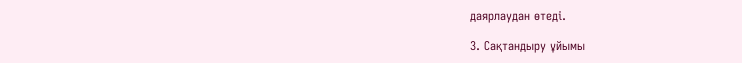даярлаудан өтеді.

3. Сақтандыру ұйымы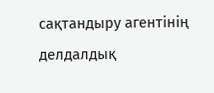сақтандыру агентінің делдалдық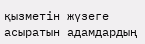қызметін жүзеге асыратын адамдардың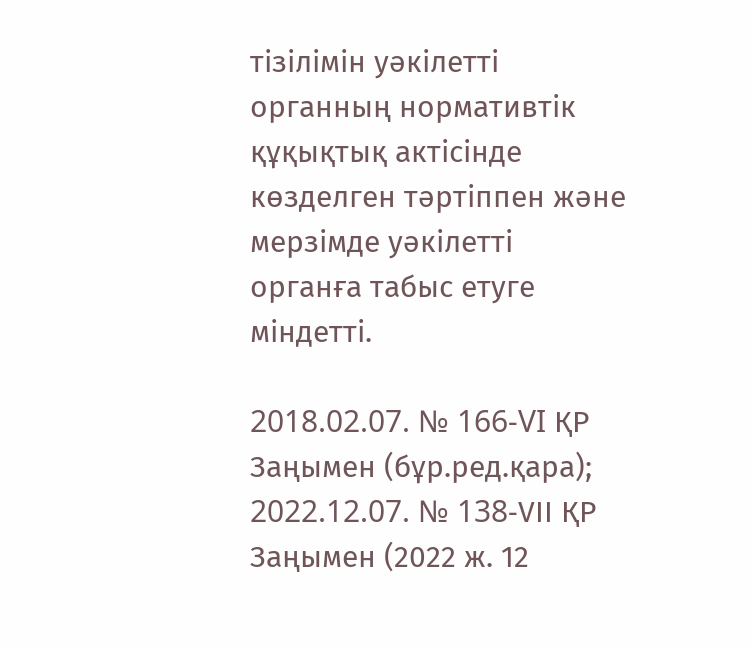тізілімін уәкілетті органның нормативтік құқықтық актісінде көзделген тәртіппен және мерзімде уәкілетті органға табыс етуге міндетті.

2018.02.07. № 166-VI ҚР Заңымен (бұр.ред.қара); 2022.12.07. № 138-VІІ ҚР Заңымен (2022 ж. 12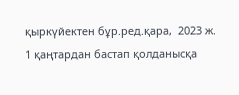қыркүйектен бұр.ред.қара,  2023 ж. 1 қаңтардан бастап қолданысқа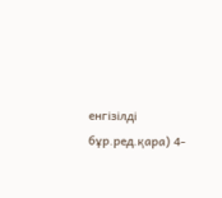енгізілді бұр.ред.қара) 4-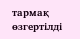тармақ өзгертілді